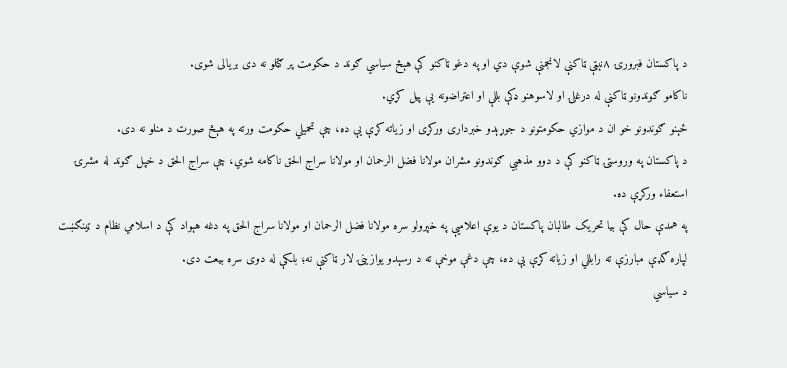د پاکستان فبرورۍ ۸نېټې ټاکنې لانجمنې شوې دي او په دغو ټاکنو کې هېڅ سیاسي ګوند د حکومت پر ګټلو نه دی بریالی شوی.
ناکامو ګوندونو ټاکنې له درغلۍ او لاسوهنو ډکې بللې او اعتراضونه یې پیل کړي.
ځېنو ګوندونو خو ان د موازي حکومتونو د جوړېدو خبرداری ورکړی او زیاته کړې یې ده، چې تحمیلي حکومت ورته په هېڅ صورت د منلو نه دی.
د پاکستان په وروستۍ ټاکنو کې د دوو مذهبي ګوندونو مشران مولانا فضل الرحمان او مولانا سراج الحق ناکامه شوي، چې سراج الحق د خپل ګوند له مشرۍ استعفاء ورکړې ده.
په همدې حال کې بیا تحریک طالبان پاکستان د یوې اعلامیې په خپرولو سره مولانا فضل الرحمان او مولانا سراج الحق په دغه هېواد کې د اسلامي نظام د ټینګښت لپاره ګډې مبارزې ته رابللي او زیاته کړې یې ده، چې دغې موخې ته د رسېدو یوازینۍ لار ټاکنې نه؛ بلکې له دوی سره بیعت دی.
د سیاسي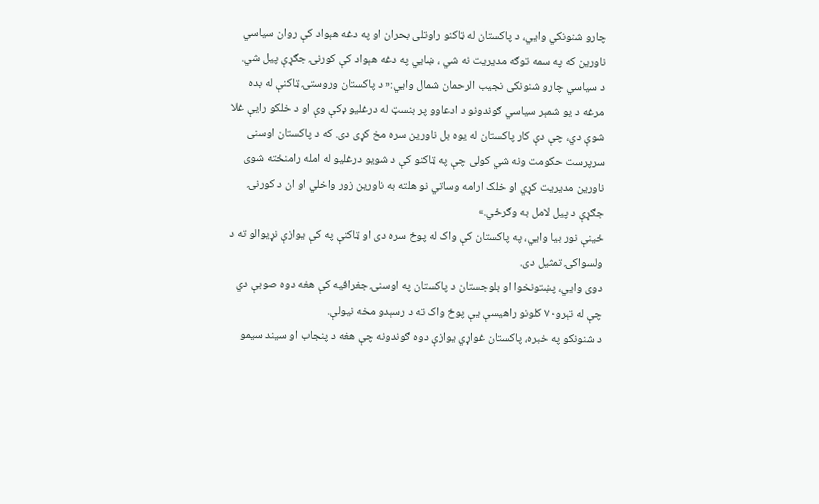چارو شنونکي وايي، د پاکستان له ټاکنو راوتلی بحران او په دغه هېواد کې روان سیاسي ناورین که په سمه توګه مدیریت نه شي ، ښايي په دغه هېواد کې کورنۍ جګړې پیل شي.
د سیاسي چارو شنونکی نجیب الرحمان شمال وايي:« د پاکستان وروستۍ ټاکنې له بده مرغه د یو شمېر سیاسي ګوندونو د ادعاوو پر بنسټ له درغلیو ډکې وې او د خلکو رایې غلا شوې دي، چې دې کار پاکستان له یوه بل ناورین سره مخ کړی دی. که د پاکستان اوسنی سرپرست حکومت ونه شي کولی چې په ټاکنو کې د شویو درغلیو له امله رامنځته شوی ناورین مدیریت کړي او خلک ارامه وساتي نو هلته به ناورین زور واخلي او ان د کورنۍ جګړې د پيل لامل به وګرځي.»
ځینې نور بیا وايي، په پاکستان کې واک له پوځ سره دی او ټاکنې په کې یوازې نړیوالو ته د ولسواکۍ تمثیل دی.
دوی وايي، پښتونخوا او بلوجستان د پاکستان په اوسنۍ جغرافیه کې هغه دوه صوبې دي چې له تېرو۷۰ کلونو راهیسې یې پوځ واک ته د رسېدو مخه نیولې.
د شنونکو په خبره، پاکستان غواړي یوازې دوه ګوندونه چې هغه د پنجاب او سیند سیمو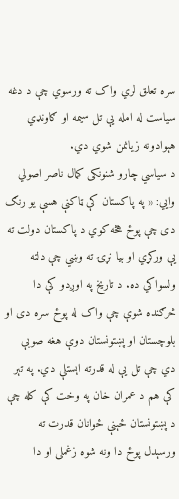سره تعلق لري واک ته ورسوي چې د دغه سیاست له امله یې تل سیمه او ګاونډي هېوادونه زیانمن شوي دي.
د سیاسي چارو شنونکی کمال ناصر اصولي وايي: « په پاکستان کې ټاکنې هسې یو رنګ دی چې پوځ هڅه کوي د پاکستان دولت ته یې ورکړي او بیا نړۍ ته وښي چې دلته ولسواکي ده. د تاریخ په اوږدو کې دا څرګنده شوې چې واک له پوځ سره دی او بلوچستان او پښتونستان دوې هغه صوبې دي چې تل یې له قدرته اېستلې دي. په تېر کې هم د عمران خان په وخت کې کله چې د پښتونستان ځېنې ځوانان قدرت ته ورسېدل پوځ دا ونه شوه زغملی او دا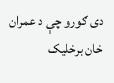دی ګورو چې د عمران خان برخلیک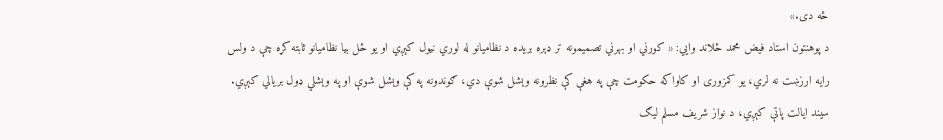څه دی.»
د پوهنتون استاد فیض محمد ځلاند وايي: « کورني او بهرني تصمیمونه تر ډېره بریده د نظامیانو له لوري نیول کېږي او یو ځل بیا نظامیانو ثابته کړه چې د ولس رایه ارزښت نه لري، یو کمزوری او کاواکه حکومت چې په هغې کې نظرونه وېشل شوې دي، ګوندونه په کې وېشل شوې او په وېشلي ډول بریالي کېږي. سیند ایالت پاتې کېږي، د نواز شریف مسلم لیګ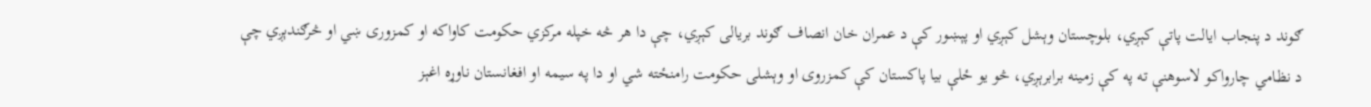ګوند د پنجاب ایالت پاتې کېږي، بلوچستان وېشل کېږي او پېښور کې د عمران خان انصاف ګوند بریالی کېږي، چې دا هر څه خپله مرکزي حکومت کاواکه او کمزوری ښي او څرګندېږي چې د نظامي چارواکو لاسوهنې ته په کې زمینه برابرېږي، څو یو ځلې بیا پاکستان کې کمزروی او وېشلی حکومت رامنځته شي او دا په سیمه او افغانستان ناوړه اغېز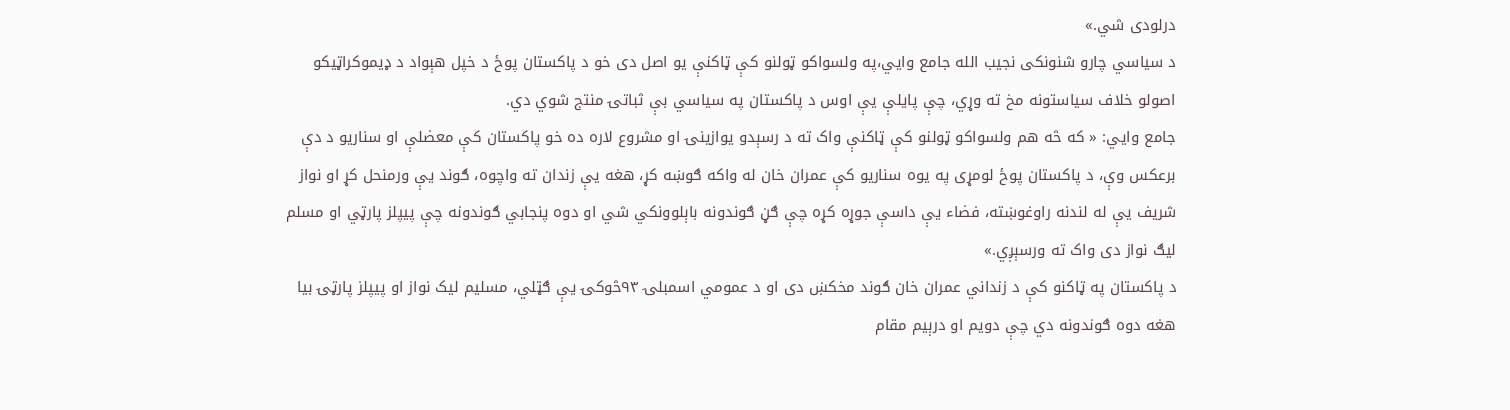درلودی شي.»
د سیاسي چارو شنونکی نجیب الله جامع وايي،په ولسواکو ټولنو کې ټاکنې یو اصل دی خو د پاکستان پوځ د خپل هېواد د ډیموکراټیکو اصولو خلاف سیاستونه مخ ته وړي، چې پایلې یې اوس د پاکستان په سیاسي بې ثباتۍ منتج شوي دي.
جامع وايي: « که څه هم ولسواکو ټولنو کې ټاکنې واک ته د رسېدو یوازینۍ او مشروع لاره ده خو پاکستان کې معضلې او سناریو د دې برعکس وې، د پاکستان پوځ لومړی په یوه سناریو کې عمران خان له واکه ګوښه کړ، هغه یې زندان ته واچوه، ګوند یې ورمنحل کړ او نواز شریف یې له لندنه راوغوښته، فضاء یې داسې جوړه کړه چې ګڼ ګوندونه باېلوونکي شي او دوه پنجابي ګوندونه چې پیپلز پارټي او مسلم لیګ نواز دی واک ته ورسېږي.»
د پاکستان په ټاکنو کې د زنداني عمران خان ګوند مخکښ دی او د عمومي اسمبلۍ ۹۳څوکۍ یې ګټلي، مسلیم لیک نواز او پیپلز پارټۍ بیا هغه دوه ګوندونه دي چې دویم او درېیم مقام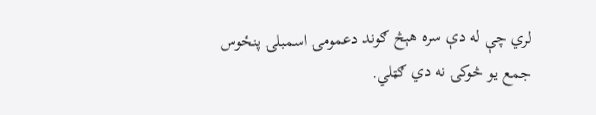لري چې له دې سره هېڅ ګوند دعمومۍ اسمبلۍ پنځوس جمع یو څوکۍ نه دي ګټلي.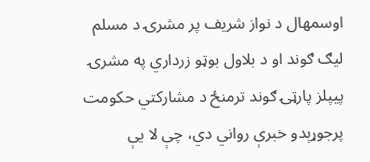اوسمهال د نواز شریف پر مشرۍ د مسلم لیګ ګوند او د بلاول بوټو زرداري په مشرۍ پیپلز پارټۍ ګوند ترمنځ د مشارکتي حکومت پرجوړېدو خبرې رواني دي، چې لا یې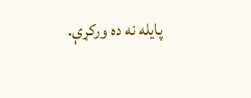پایله نه ده ورکړې.